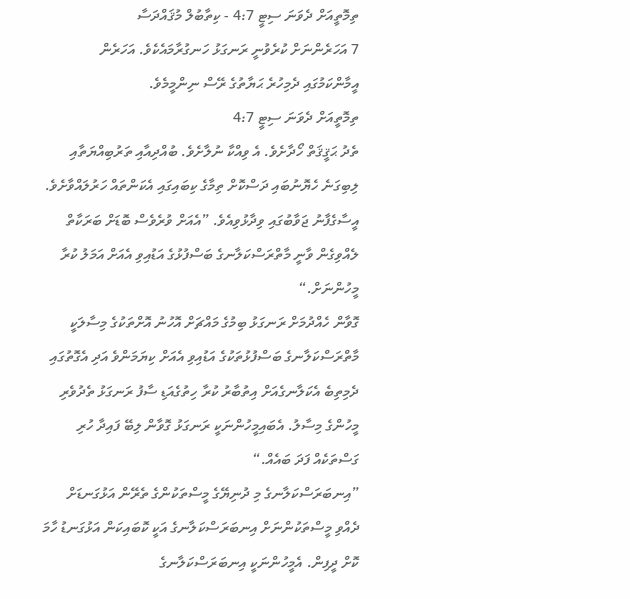ތިމޮތީއަށް ދެވަނަ ސިޓީ 4:7 - ކިތާބުލް މުޤައްދަސާ
7 އަހަރެންނަށް ކުރެވުނީ ރަނގަޅު ހަނގުރާމައެކެވެ. އަހަރެން އީމާންކަމުގައި ދެމިހުރެ ޙަޔާތުގެ ރޭސް ނިންމީމެވެ.
ތިމޮތީއަށް ދެވަނަ ސިޓީ 4:7
ތެދު ޙަޤީޤަތް ހޯދާށެވެ. އެ ވިއްކާ ނުލާށެވެ. ބުއްދިއާއި ތަރުބިއްޔަތާއި ލިބިގަނެ ހެޔޮނުބައި ދަސްކޮށް ތިމާގެ ކިބައިގައި އެކަންތައް ހަރުލައްވާށެވެ.
އީސާގެފާނު ޖަވާބުގައި ވިދާޅުވިއެވެ. ”އެއަށް ވުރެވެސް ބޮޑަށް ބަރަކާތް ލެއްވިގެން ވާނީ މާތްރަސްކަލާނގެ ބަސްފުޅުގެ އަޑުއިވި އެއަށް އަމަލު ކުރާ މީހުންނަށް.“
ގޮވާން ހެއްދުމަށް ރަނގަޅު ބިމުގެ މައްޗަށް އޮހުނު އޮށްތަކުގެ މިސާލަކީ މާތްރަސްކަލާނގެ ބަސްފުޅުތަކުގެ އަޑުއިވި އެއަށް ކިޔަމަންވެ އަދި އެގޮތުގައި ދެމިތިބެ އެކަލާނގެއަށް އިތުބާރު ކުރާ ހިތުގެއަޑި ސާފު ރަނގަޅު ތެދުވެރި މީހުންގެ މިސާލު. އެބައިމީހުންނަކީ ރަނގަޅު ގޮވާން ލިބޭ ފައިދާ ހުރި ގަސްތަކެއް ފަދަ ބައެއް.“
”އިނބަރަސްކަލާނގެ މި ދުނިޔޭގެ މީސްތަކުންގެ ތެރޭން އަޅުގަނޑަށް ދެއްވި މީސްތަކުންނަށް އިނބަރަސްކަލާނގެ އަކީ ކޮބައިކަން އަޅުގަނޑު ހާމަ ކޮށް ދީފިން. އެމީހުންނަކީ އިނބަރަސްކަލާނގެ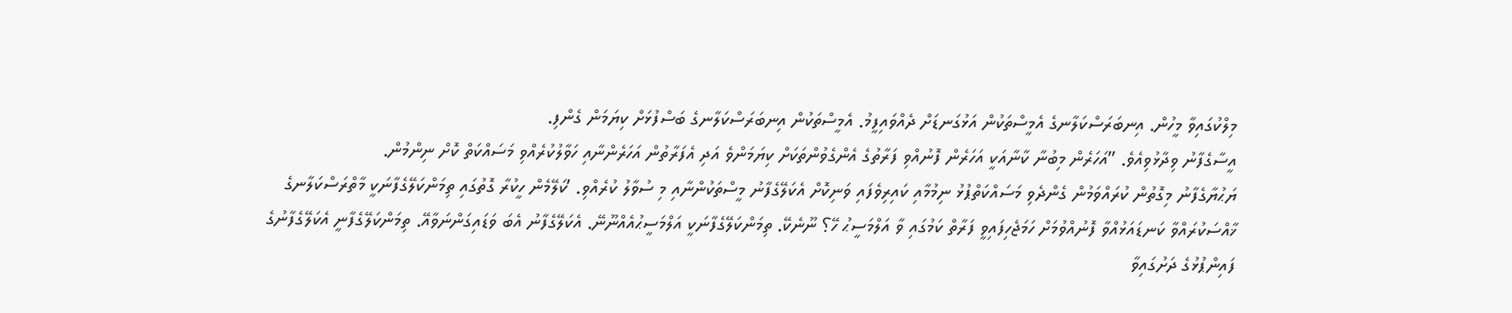މިލްކުގައިވާ މީހުން. އިނބަރަސްކަލާނގެ އެމީސްތަކުން އަޅުގަނޑަށް ދެއްވައިފީމު. އެމީސްތަކުން އިނބަރަސްކަލާނގެ ބަސްފުޅަށް ކިޔަމަން ގެންފި.
އީސާގެފާނު ވިދާޅުވިއެވެ. ”އަހަރެން މިބުނާ ކާނާއަކީ އަހަރެން ފޮނުއްވި ފަރާތުގެ އެންގެވުންތަކަށް ކިޔަމަންވެ އަދި އެފަރާތުން އަހަރެންނާއި ހަވާލުކުރެއްވި މަސައްކަތް ކޮށް ނިންމުން.
ޔަޙުޔާގެފާނު މިގޮތުން ކުރައްވަމުން ގެންދެވި މަސައްކަތްޕުޅު ނިމުމާއި ކައިރިވެފައި ވަނިކޮށް އެކަލޭގެފާނު މީސްތަކުންނާއި މި ސުވާލު ކުރެއްވި. ’ކަލޭމެން ހީކުރާ ގޮތުގައި ތިމަންކަލޭގެފާނަކީ މާތްރަސްކަލާނގެ ޚާއްސަކުރައްވާ ކަނޑައަޅުއްވާ ފޮނުއްވުމަށް ހަމަޖެހިފައިވީ ފަރާތް ކަމުގައި ވާ އަލްމަސީޙު ހޭ؟ ނޫނެކޭ. ތިމަންކަލޭގެފާނަކީ އަލްމަސީޙުއެއްނޫނޭ. އެކަލޭގެފާނު އެބަ ވަޑައިގަންނަވާއޭ. ތިމަންކަލޭގެފާނީ އެކަލޭގެފާނުގެ ފައިންޕުޅުގެ ދަށުގައިވާ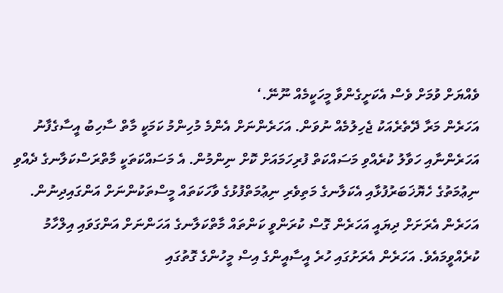ވެއްޔަށް ވުމަށް ވެސް އެކަށީގެންވާ މީހަކީމެއް ނޫނޭ.‘
އަހަރެން މަރާ ދޭތެރެއަކު ޖެހިލުމެއް ނުވަން. އަހަރެންނަށް އެންމެ މުހިންމު ކަމަކީ މާތް ސާހިބު އީސާގެފާނު އަހަރެންނާއި ހަވާލު ކުރެއްވި މަސައްކަތް ފުރިހަމައަށް ކޮށް ނިންމުން. އެ މަސައްކަތަކީ މާތްރަސްކަލާނގެ ދެއްވި ނިޢުމަތުގެ ހެޔޮޚަބަރުފުޅާއި އެކަލާނގެ މަތިވެރި ނިޢުމަތްފުޅުގެ ވާހަކަތައް މީސްތަކުންނަށް އަންގައިދިނުން.
އަހަރެން އެރަށަށް ދިޔައީ އަހަރެން ގޮސް ކުރަންވީ ކަންތައް މާތްކަލާނގެ އަހަންނަށް އަންގަވައި އިލްހާމު ކުރެއްވީމައެވެ. އަހަރެން އެރަށުގައި ހުރެ އީސާއީންގެ އިސް މީހުންގެ ގޮތުގައި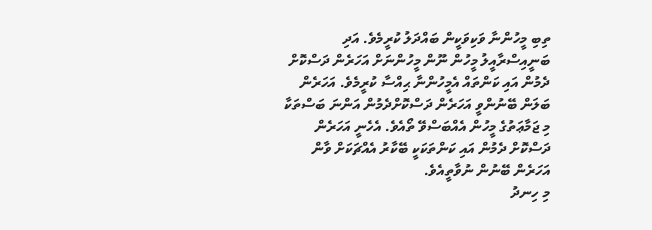ތިބި މީހުންނާ ވަކިވަކީން ބައްދަލު ކުރީމެވެ. އަދި ބަނީއިސްރާއީލު މީހުން ނޫން މީހުންނަށް އަހަރެން ދަސްކޮށް ދެމުން އައި ކަންތައް އެމީހުންނާ ޙިއްސާ ކުރީމެވެ. އަހަރެން ބަލަން ބޭނުންވީ އަހަރެން ދަސްކޮށްދެމުން އަންނަ ބަސްތަކާ މި ޖަމާޢަތުގެ މީހުން އެއްބަސްވޭ ތޯއެވެ. އެހެނީ އަހަރެން ދަސްކޮށް ދެމުން އައި ކަންތަކަކީ ބޭކާރު އެއްޗަކަށް ވާން އަހަރެން ބޭނުން ނުވާތީއެވެ.
މި ހިނދު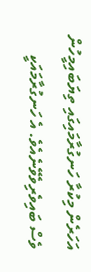އަހަރެން މިކުރާ ހަނގުރާމައިގައި ތިޔަބައިމީހުން ވެސް ބައިވެރިވެވޭނެއެވެ. އެ ހަނގުރާމައަކީ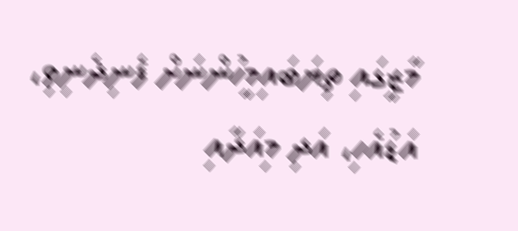މާޒީގައި ތިޔަބައިމީހުންނަށް ފެނިދެނިވި، އަޑުއެހި، އަދި މިއަދާއި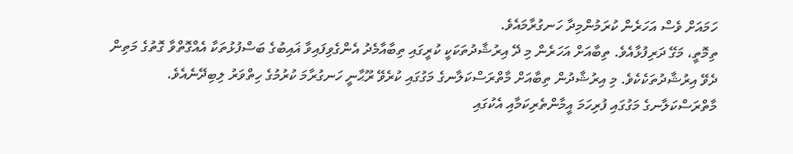ހަމައަށް ވެސް އަހަރެން ކުރަމުންމިދާ ހަނގުރާމައެވެ.
ތިމޮތީ، މަގޭ ދަރިފުޅާއެވެ. ތިބާއަށް އަހަރެން މި ދޭ އިރުޝާދުތަކަކީ ކުރީގައި ތިބާއާމެދު އެންގެވިފައިވާ ޣައިބުގެ ބަސްފުޅުތަކާ އެއްގޮތްވާ ގޮތުގެ މަތިން ދެވޭ އިރުޝާދުތަކެކެވެ. މި އިރުޝާދުން ތިބާއަށް މާތްރަސްކަލާނގެ މަގުގައި ކުރެވޭ ރޫޙާނީ ހަނގުރާމަ ކުރުމުގެ ހިތްވަރު ލިބިދޭނެއެވެ.
މާތްރަސްކަލާނގެ މަގުގައި ފުރިހަމަ އީމާންތެރިކަމާއި އެކުގައި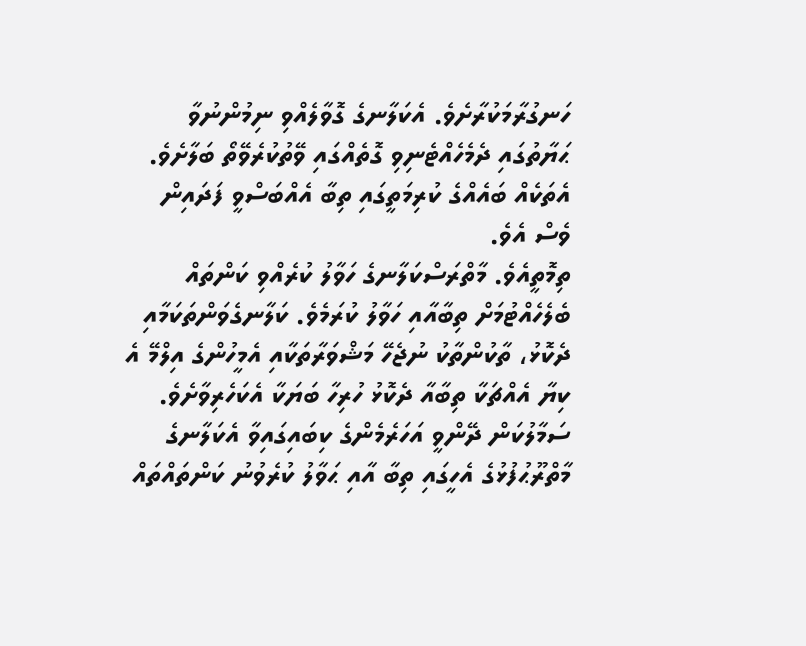ހަނގުރާމަކުރާށެވެ. އެކަލާނގެ ގޮވާލެއްވި ނިމުންނުވާ ޙަޔާތުގައި ދެމެހެއްޓެނިވި ގޮތެއްގައި ވޭތުކުރެވޭތޯ ބަލާށެވެ. އެތަކެއް ބައެއްގެ ކުރިމަތީގައި ތިބާ އެއްބަސްވީ ފަދައިން ވެސް އެވެ.
ތިމޮތީއެވެ. މާތްރަސްކަލާނގެ ހަވާލު ކުރެއްވި ކަންތައް ބެލެހެއްޓުމަށް ތިބާއާއި ހަވާލު ކުރަމެވެ. ކަލާނގެވަންތަކަމާއި ދެކޮޅު، ތާކުންތާކު ނުޖެހޭ މަޝްވަރާތަކާއި އެމީހުންގެ އިލްމޭ އެ ކިޔާ އެއްޗަކާ ތިބާއާ ދެކޮޅު ހުރިހާ ބަޔަކާ އެކަހެރިވާށެވެ.
ސަމާލުކަން ދޭންވީ އަހަރެމެންގެ ކިބައިގައިވާ އެކަލާނގެ މާތްރޫޙުފުޅުގެ އެހީގައި ތިބާ އާއި ޙަވާލު ކުރެވުނު ކަންތައްތައް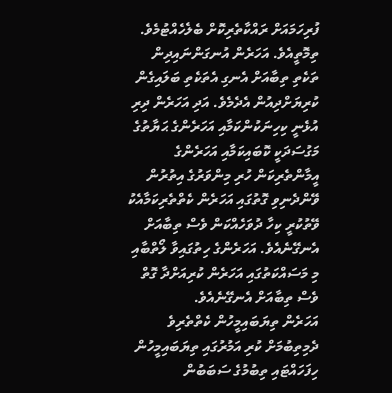ފުރިހަމައަށް ރައްކާތެރިކޮށް ބެލެހެއްޓުމެވެ.
ތިމޮތީއެވެ. އަހަރެން އުނގަންނައިދިން ތަކެތި ތިބާއަށް އެނގި އެތަކެތި ބަލައިގެން ކުރިޔަށްދިއުން އެދެމެވެ. އަދި އަހަރެން ދިރި އުޅެނީ ކިހިނަކުންކަމާއި އަހަރެންގެ ޙަޔާތުގެ މަގުސަދަކީ ކޮބައިކަމާއި އަހަރެންގެ އީމާންތެރިކަން ހުރި މިންވަރުގެ އިތުރުން ވޭންދެނިވި ގޮތުގައި އަހަރެން ކެތްތެރިކަމާއެކު ވޭތުކުރީ ކިހާ ދުވަހެއްކަން ވެސް ތިބާއަށް އެނގޭނެއެވެ. އަހަރެންގެ ހިތުގައިވާ ލޯތްބާއި މި މަސައްކަތުގައި އަހަރެން ކުރިއަށްދާ ގޮތް ވެސް ތިބާއަށް އެނގޭނެއެވެ.
އަހަރެން ތިޔަބައިމީހުން ކެތްތެރިވެ ދެމިތިބުމަށް ކުރި އަމުރުގައި ތިޔަބައިމީހުން ހިފަހައްޓައި ތިބުމުގެ ސަބަބުން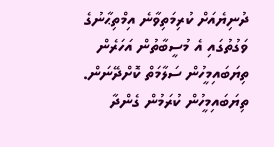ދުނިޔެއަށް ކުރިމަތިވާނެ އިމްތިޙާނުގެ ވަގުތުގައި އެ މުސީބާތުން އަހަރެން ތިޔަބައިމީހުން ސަލާމަތް ކޮށްދޭނަން.
ތިޔަބައިމީހުން ކުރަމުން ގެންދާ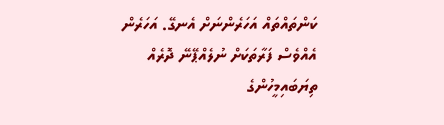ކަންތައްތައް އަހަރެންނަށް އެނގޭ. އަހަރެން އެއްވެސް ފަރާތަކަށް ނުލެއްޕޭނޭ ދޮރެއް ތިޔަބައިމީހުންގެ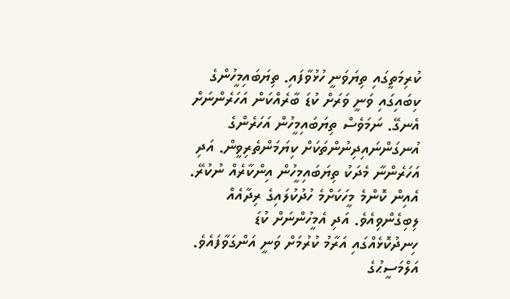ކުރިމަތީގައި ތިޔަވަނީ ހުޅުވާފައި. ތިޔަބައިމީހުންގެ ކިބައިގައި ވަނީ ވަރަށް ކުޑަ ބާރެއްކަން އަހަރެންނަށް އެނގޭ. ނަމަވެސް ތިޔަބައިމީހުން އަހަރެންގެ އުނގަންނައިދިނުންތަކަށް ކިޔަމަންތެރިވީން. އަދި އަހަރެންނާ މެދަކު ތިޔަބައިމީހުން އިންކާރެއް ނުކުރޭ.
އެއިން ކޮންމެ މީހަކަށްމެ ހުދުކުލައިގެ ރިދާއެއް ލިބިގެންވިއެވެ. އަދި އެމީހުންނަށް ކުޑަ ހިނދުކޮޅެއްގައި އަރާމު ކުރުމަށް ވަނީ އަންގަވާފައެވެ. އަލްމަސީޙުގެ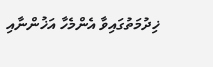ޚިދުމަތުގައިވާ އެންމެހާ އަޚުންނާއި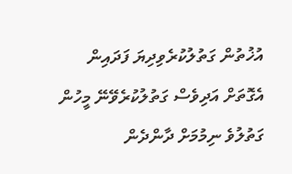އުޚުތުން ގަތުލުކުރެވިދިޔަ ފަދައިން އެގޮތަށް އަދިވެސް ގަތުލުކުރެވޭނޭ މީހުން ގަތުލުވެ ނިމުމަށް ދާންދެން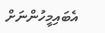އެބައިމީހުންނަށް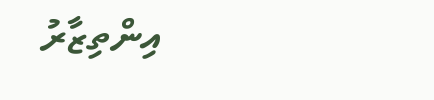އިންތިޒާރު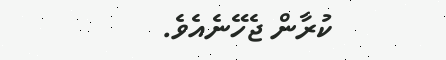ކުރާން ޖެހޭނެއެވެ.